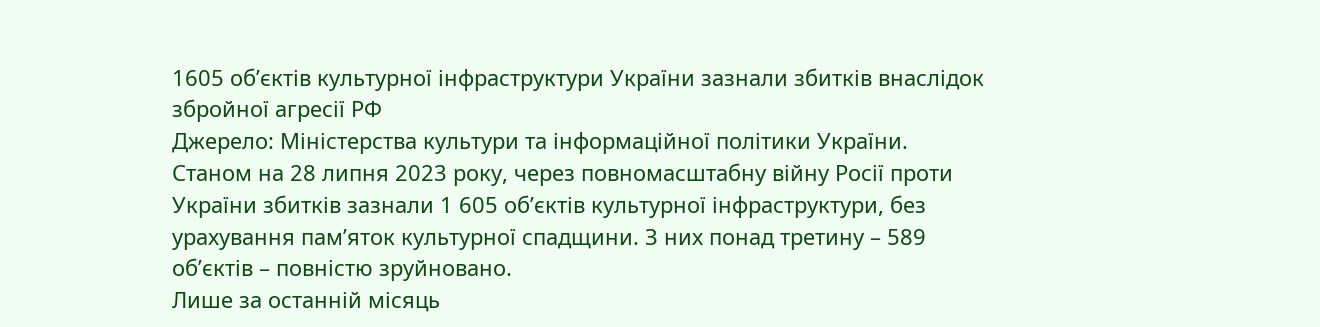1605 об’єктів культурної інфраструктури України зазнали збитків внаслідок збройної агресії РФ
Джерело: Міністерства культури та інформаційної політики України.
Станом на 28 липня 2023 року, через повномасштабну війну Росії проти України збитків зазнали 1 605 об’єктів культурної інфраструктури, без урахування пам’яток культурної спадщини. З них понад третину – 589 об’єктів – повністю зруйновано.
Лише за останній місяць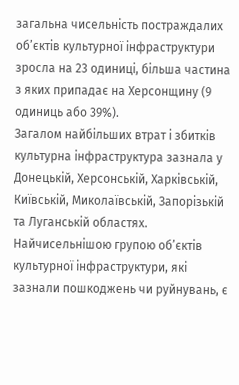загальна чисельність постраждалих об’єктів культурної інфраструктури зросла на 23 одиниці, більша частина з яких припадає на Херсонщину (9 одиниць або 39%).
Загалом найбільших втрат і збитків культурна інфраструктура зазнала у Донецькій, Херсонській, Харківській, Київській, Миколаївській, Запорізькій та Луганській областях.
Найчисельнішою групою об’єктів культурної інфраструктури, які зазнали пошкоджень чи руйнувань, є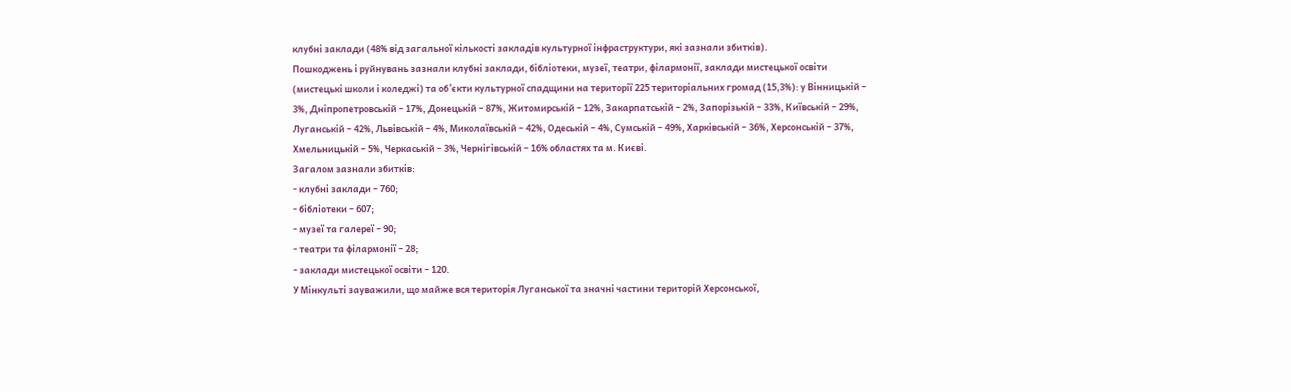клубні заклади (48% від загальної кількості закладів культурної інфраструктури, які зазнали збитків).
Пошкоджень і руйнувань зазнали клубні заклади, бібліотеки, музеї, театри, філармонії, заклади мистецької освіти (мистецькі школи і коледжі) та об’єкти культурної спадщини на території 225 територіальних громад (15,3%): у Вінницькій – 3%, Дніпропетровській – 17%, Донецькій – 87%, Житомирській – 12%, Закарпатській – 2%, Запорізькій – 33%, Київській – 29%, Луганській – 42%, Львівській – 4%, Миколаївській – 42%, Одеській – 4%, Сумській – 49%, Харківській – 36%, Херсонській – 37%, Хмельницькій – 5%, Черкаській – 3%, Чернігівській – 16% областях та м. Києві.
Загалом зазнали збитків:
- клубні заклади – 760;
- бібліотеки – 607;
- музеї та галереї – 90;
- театри та філармонії – 28;
- заклади мистецької освіти – 120.
У Мінкульті зауважили, що майже вся територія Луганської та значні частини територій Херсонської,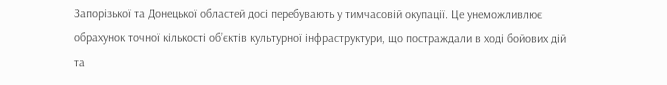Запорізької та Донецької областей досі перебувають у тимчасовій окупації. Це унеможливлює обрахунок точної кількості об’єктів культурної інфраструктури, що постраждали в ході бойових дій та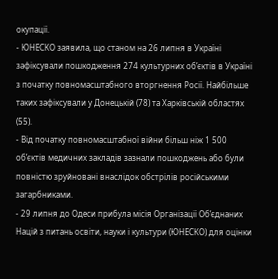окупації.
- ЮНЕСКО заявила, що станом на 26 липня в Україні зафіксували пошкодження 274 культурних об’єктів в Україні з початку повномасштабного вторгнення Росії. Найбільше таких зафіксували у Донецькій (78) та Харківській областях (55).
- Від початку повномасштабної війни більш ніж 1 500 обʼєктів медичних закладів зазнали пошкоджень або були повністю зруйновані внаслідок обстрілів російськими загарбниками.
- 29 липня до Одеси прибула місія Організації Об’єднаних Націй з питань освіти, науки і культури (ЮНЕСКО) для оцінки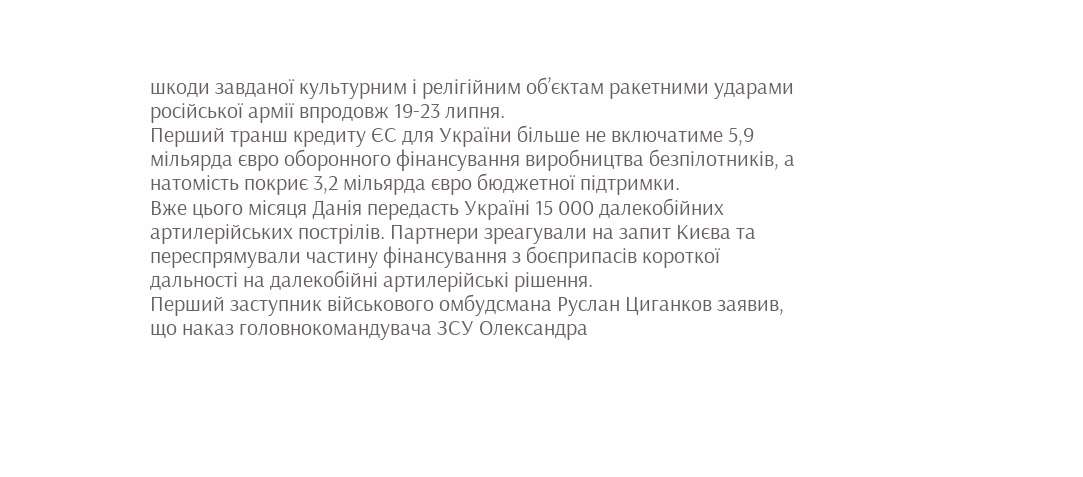шкоди завданої культурним і релігійним об’єктам ракетними ударами російської армії впродовж 19-23 липня.
Перший транш кредиту ЄС для України більше не включатиме 5,9 мільярда євро оборонного фінансування виробництва безпілотників, а натомість покриє 3,2 мільярда євро бюджетної підтримки.
Вже цього місяця Данія передасть Україні 15 000 далекобійних артилерійських пострілів. Партнери зреагували на запит Києва та переспрямували частину фінансування з боєприпасів короткої дальності на далекобійні артилерійські рішення.
Перший заступник військового омбудсмана Руслан Циганков заявив, що наказ головнокомандувача ЗСУ Олександра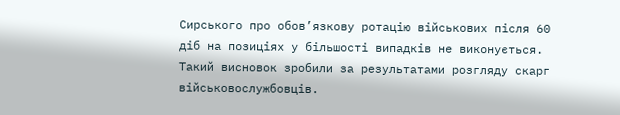Сирського про обов’язкову ротацію військових після 60 діб на позиціях у більшості випадків не виконується. Такий висновок зробили за результатами розгляду скарг військовослужбовців.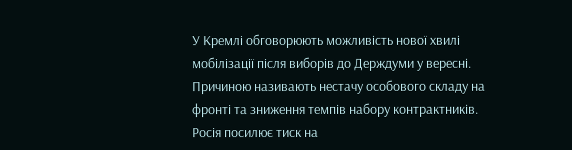У Кремлі обговорюють можливість нової хвилі мобілізації після виборів до Держдуми у вересні. Причиною називають нестачу особового складу на фронті та зниження темпів набору контрактників.
Росія посилює тиск на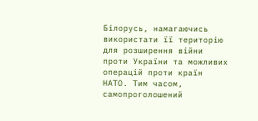Білорусь, намагаючись використати її територію для розширення війни проти України та можливих операцій проти країн НАТО. Тим часом, самопроголошений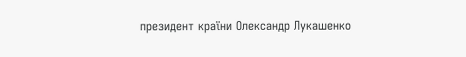президент країни Олександр Лукашенко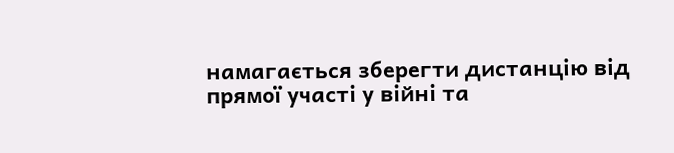намагається зберегти дистанцію від прямої участі у війні та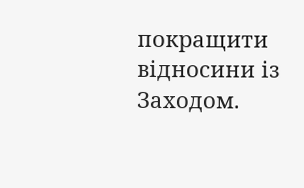покращити відносини із Заходом.